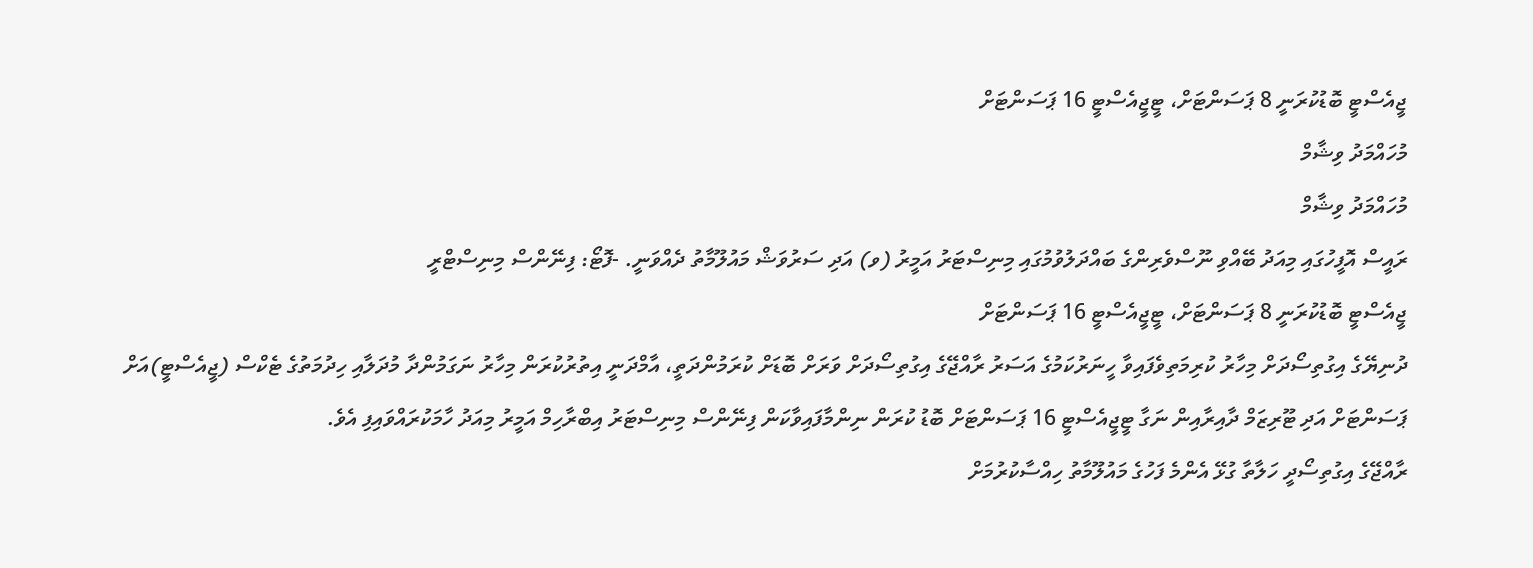ޖީއެސްޓީ ބޮޑުކުރަނީ 8 ޕަސަންޓަށް، ޓީޖީއެސްޓީ 16 ޕަސަންޓަށް
މުހައްމަދު ވިޝާމް
މުހައްމަދު ވިޝާމް
ރައީސް އޮފީހުގައި މިއަދު ބޭއްވި ނޫސްވެރިންގެ ބައްދަލުވުމުގައި މިނިސްޓަރު އަމީރު (ވ) އަދި ސަރުވަޝް މައުލޫމާތު ދެއްވަނީ. -ފޮޓޯ: ފިނޭންސް މިނިސްޓްރީ
ޖީއެސްޓީ ބޮޑުކުރަނީ 8 ޕަސަންޓަށް، ޓީޖީއެސްޓީ 16 ޕަސަންޓަށް
ދުނިޔޭގެ އިގުތިސޯދަށް މިހާރު ކުރިމަތިވެފައިވާ ހީނަރުކަމުގެ އަސަރު ރާއްޖޭގެ އިގުތިސޯދަށް ވަރަށް ބޮޑަށް ކުރަމުންދަތީ، އާމްދަނީ އިތުރުކުރަން މިހާރު ނަގަމުންދާ މުދަލާއި ހިދުމަތުގެ ޓެކްސް (ޖީއެސްޓީ)އަށް ޕަސަންޓަށް އަދި ޓޫރިޒަމް ދާއިރާއިން ނަގާ ޓީޖީއެސްޓީ 16 ޕަސަންޓަށް ބޮޑު ކުރަން ނިންމާފައިވާކަން ފިނޭންސް މިނިސްޓަރު އިބްރާހިމް އަމީރު މިއަދު ހާމަކުރައްވައިފި އެވެ.
ރާއްޖޭގެ އިގުތިސޯދީ ހަލާތާ ގުޅޭ އެންމެ ފަހުގެ މައުލޫމާތު ހިއްސާކުރުމަށް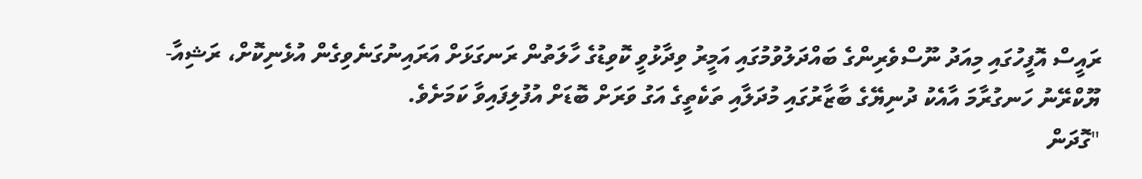ރައީސް އޮފީހުގައި މިއަދު ނޫސްވެރިންގެ ބައްދަލުވުމުގައި އަމީރު ވިދާޅުވީ ކޮވިޑުގެ ހާލަތުން ރަނގަޅަށް އަރައިނުގަނެވިގެން އުޅެނިކޮށް، ރަޝިއާ-ޔޫކްރޭނު ހަނގުރާމަ އާއެކު ދުނިޔޭގެ ބާޒާރުގައި މުދަލާއި ތަކެތީގެ އަގު ވަރަށް ބޮޑަށް އުފުލިފައިވާ ކަމަށެވެ.
"ގޮދަން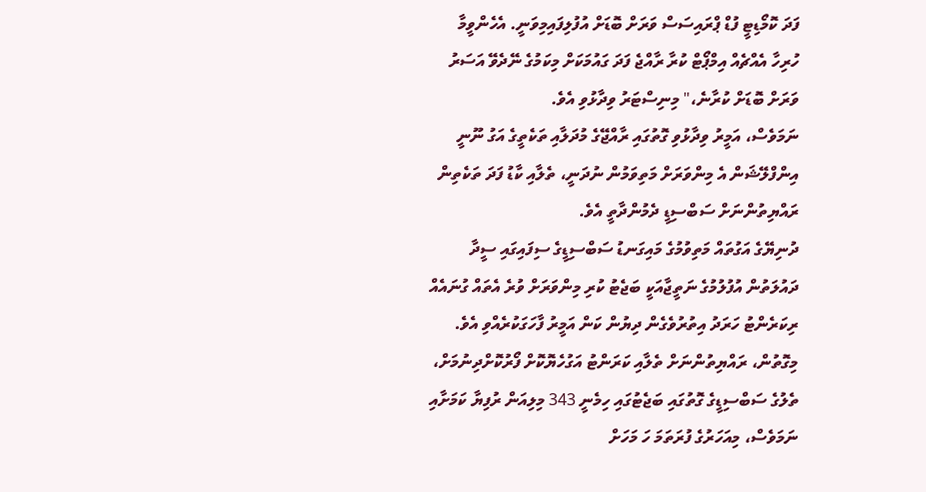ފަދަ ކޮމޯޑިޓީ ފުޑް ޕްރައިސަސް ވަރަށް ބޮޑަށް އުފުލިފައިމިވަނީ. އެހެންވީމާ ހުރިހާ އެއްޗެއް އިމްޕޯޓް ކުރާ ރާއްޖެ ފަދަ ގައުމަކަށް މިކަމުގެ ނޭދެވޭ އަސަރު ވަރަށް ބޮޑަށް ކުރާނެ،" މިނިސްޓަރު ވިދާޅުވި އެވެ.
ނަމަވެސް، އަމީރު ވިދާޅުވި ގޮތުގައި ރާއްޖޭގެ މުދަލާއި ތަކެތީގެ އަގު ނޫނީ އިންފްލޭޝަން އެ މިންވަރަށް މަތިވަމުން ނުދަނީ، ތެލާއި ކާޑު ފަދަ ތަކެތިން ރައްޔިތުންނަށް ސަބްސިޑީ ދެމުންދާތީ އެވެ.
ދުނިޔޭގެ އަގުތައް މަތިވުމުގެ މައިގަނޑު ސަބްސިޑީގެ ސިފައިގައި ސީދާ ދައުލަތުން އުފުލުމުގެ ނަތީޖާއަކީ ބަޖެޓު ކުރި މިންވަރަށް ވުރެ އެތައް ގުނައެއް ރިކަރެންޓު ހަރަދު އިތުރުވެގެން ދިޔުން ކަން އަމީރު ފާހަގަކުރެއްވި އެވެ.
މިގޮތުން، ރައްޔިތުންނަށް ތެލާއި ކަރަންޓު އަގުހެޔޮކޮށް ފޯރުކޮށްދިނުމަށް، ތެލުގެ ސަބްސިޑީގެ ގޮތުގައި ބަޖެޓުގައި ހިމެނީ 343 މިލިއަން ރުފިޔާ ކަމަށާއި ނަމަވެސް، މިއަހަރުގެ ފުރަތަމަ ހަ މަހަށް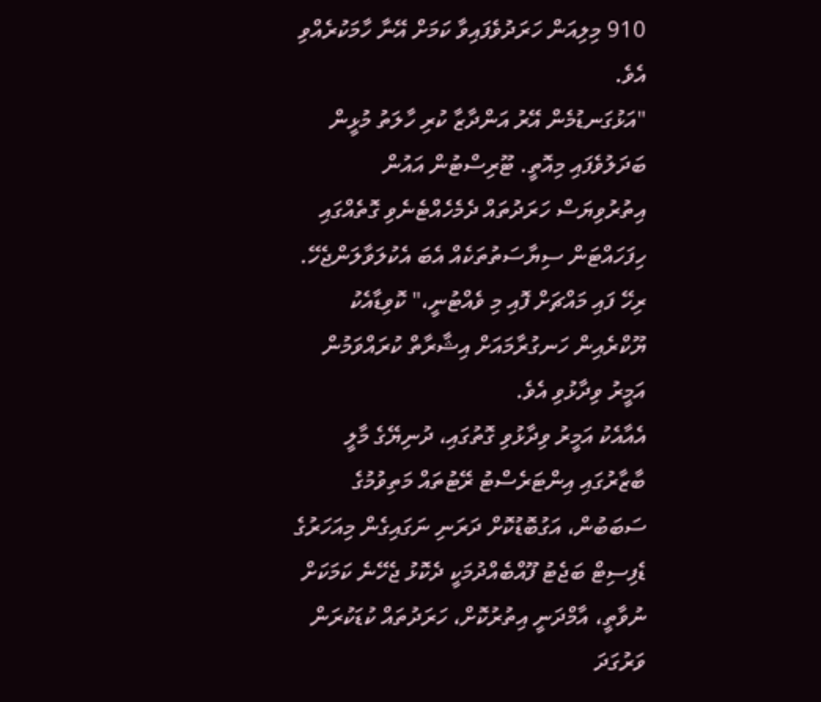910 މިލިއަން ހަރަދުވެފައިވާ ކަމަށް އޭނާ ހާމަކުރެއްވި އެވެ.
"އަޅުގަނޑުމެން އޭރު އަންދާޒާ ކުރި ހާލަތު މުޅީން ބަދަލުވެފައި މިއޮތީ. ޓޫރިސްޓުން އައުން އިތުރުވިޔަސް ހަރަދުތައް ދެމެހެއްޓެނެވި ގޮތެއްގައި ހިފަހައްޓަން ސިޔާސަތުތަކެއް އެބަ އެކުލަވާލަންޖެހޭ. ރިހޭ ފައި މައްޗަށް ފޮއި މި ވެއްޓުނީ،" ކޮވިޑާއެކު ޔޫކްރެއިން ހަނގުރާމައަށް އިޝާރާތް ކުރައްވަމުން އަމީރު ވިދާޅުވި އެވެ.
އެއާއެކު އަމީރު ވިދާޅުވި ގޮތުގައި، ދުނިޔޭގެ މާލީ ބާޒާރުގައި އިންޓަރެސްޓު ރޭޓުތައް މަތިވުމުގެ ސަބަބުން، އަގުބޮޑުކޮށް ދަރަނި ނަގައިގެން މިއަހަރުގެ ޑެފިސިޓް ބަޖެޓު ފޫއްބެއްދުމަކީ ދެކޮޅު ޖެހޭނެ ކަމަކަށް ނުވާތީ، އާމްދަނީ އިތުރުކޮށް، ހަރަދުތައް ކުޑަކުރަން ވަރުގަދަ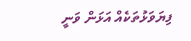ފިޔަވަޅުތަކެއް އަޅަން ވަނީ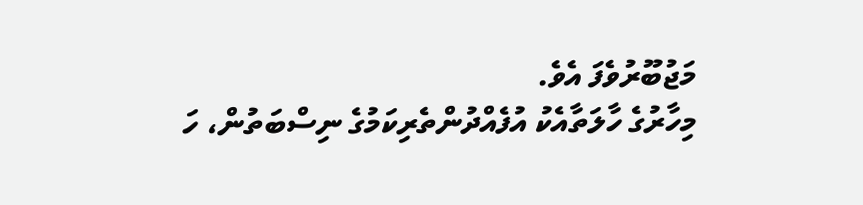މަޖުބޫރުވެފަ އެވެ.
މިހާރުގެ ހާލަތާއެކު އުފެއްދުންތެރިކަމުގެ ނިސްބަތުން، ހަ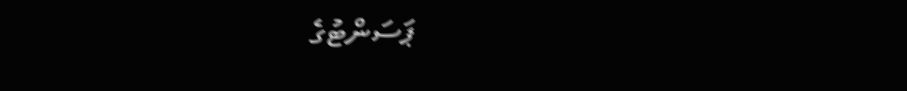ޕަސަންޓުގެ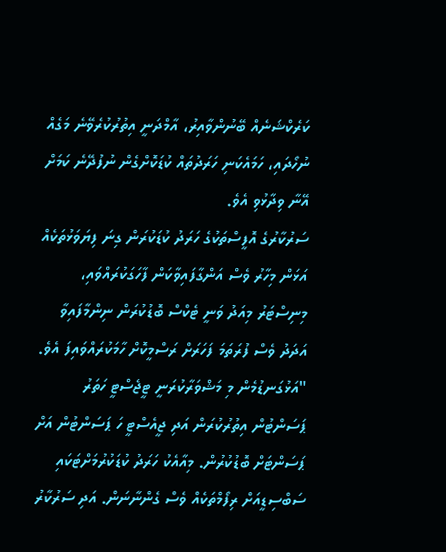ކަރެކްޝަނެއް ބޭނުންވާއިރު، އާމްދަނީ އިތުރުކުރެވޭނެ މަގެއް ނުހޯދައި، ހަމައެކަނި ހަރަދުތައް ކުޑަކޮށްގެން ނުފުދޭނެ ކަމަށް އޭނާ ވިދާޅުވި އެވެ.
ސަރުކާރުގެ އޮފީސްތަކުގެ ހަރަދު ކުޑަކުރަން ގިނަ ފިޔަވަޅުތަކެއް އަޅަން މިހާރު ވެސް އަންގާފައިވާކަން ފާހަގަކުރައްވައި، މިނިސްޓަރު މިއަދު ވަނީ ޓެކްސް ބޮޑުކުރަން ނިންމާފައިވާ އަދަދު ވެސް ފުރަތަމަ ފަހަރަށް ރަސްމީކޮށް ހާމަކުރައްވައިފަ އެވެ.
"އަޅުގަނޑުމެން މި މަޝްވަރާކުރަނީ ޓީޖެސްޓީ ހަތަރު ޕަސަންޓުން އިތުރުކުރަން އަދި ޖީއެސްޓީ ހަ ޕަސަންޓުން އަށް ޕަސަންޓަށް ބޮޑުކުރުން. މިއާއެކު ހަރަދު ކުޑަކުރުމަށްޓަކައި ސަބްސިޑީއަށް ރިފޯމްތަކެއް ވެސް ގެންނާނަން. އަދި ސަރުކާރު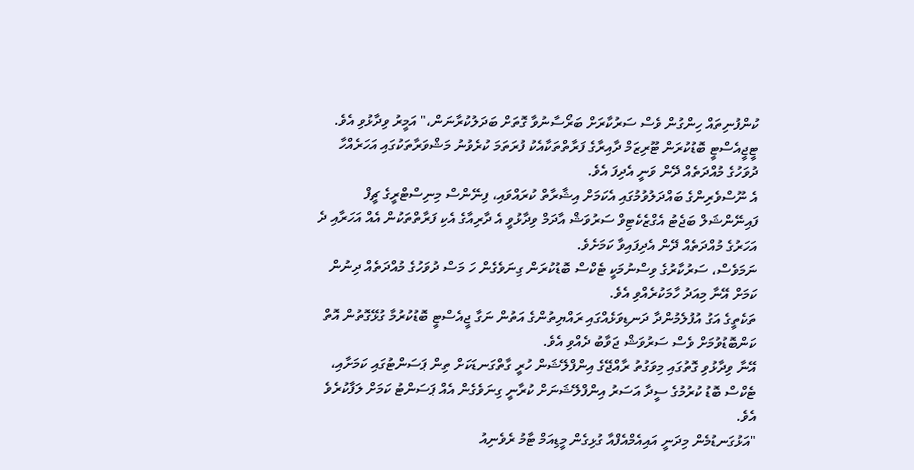ކުންފުނިތައް ހިންގުން ވެސް ސަރުކާރަށް ބަރޯސާނުވާ ގޮތަށް ބަދަލުކުރާނަން،" އަމީރު ވިދާޅުވި އެވެ.
ޓީޖީއެސްޓީ ބޮޑުކުރަން ޓޫރިޒަމް ދާއިރާގެ ފަރާތްތަކާއެކު ފުރަތަމަ ކުރެވުނު މަޝްވަރާތަކުގައި އަހަރެއްހާ ދުވަހުގެ މުއްދަތެއް ދޭން ވަނީ އެދިފަ އެވެ.
އެ ނޫސްވެރިންގެ ބައްދަލުވުމުގައި އެކަމަށް އިޝާރާތް ކުރައްވައި، ފިނޭންސް މިނިސްޓްރީގެ ޗީފް ފައިނޭންޝަލް ބަޖެޓު އެގްޒެކެޓިވް ސަރުވަޝް އާދަމް ވިދާޅުވީ އެ ދާރިއާގެ އެކި ފަރާތްތަކުން އެއް އަހަރާއި ދެ އަހަރުގެ މުއްދަތެއް ދޭން އެދިފައިވާ ކަމަށެވެ.
ނަމަވެސް، ސަރުކާރުގެ ވިސްނުމަކީ ޓެކްސް ބޮޑުކުރަން ގިނަވެގެން ހަ މަސް ދުވަހުގެ މުއްދަތެއް ދިނުން ކަމަށް އޭނާ މިއަދު ހާމަކުރެއްވި އެވެ.
ތަކެތީގެ އަގު އުފުލެމުންދާ ދަނޑިވަޅެއްގައި ރައްޔިތުންގެ އަތުން ނަގާ ޖީއެސްޓީ ބޮޑުކުރުމާ ގުޅޭގޮތުން އޮތް ކަންބޮޑުވުމަށް ވެސް ސަރުވަޝް ޖަވާބު ދެއްވި އެވެ.
އޭނާ ވިދާޅުވި ގޮތުގައި މިވަގުތު ރާއްޖޭގެ އިންފްލޭޝަން ހުރީ ގާތްގަނޑަކަށް ތިން ޕަސަންޓުގައި ކަމަށާއި، ޓެކްސް ބޮޑު ކުރުމުގެ ސީދާ އަސަރު އިންފްލޭޝަނަށް ކުރާނީ ގިނަވެގެން އެއް ޕަސަންޓު ކަމަށް ލަފާކުރެވެ އެވެ.
"އަޅުގަނޑުމެން މިދަނީ އައިއެމްއެފްއާ ގުޅިގެން މީޑިއަމް ޓާމު ރެވެނިއު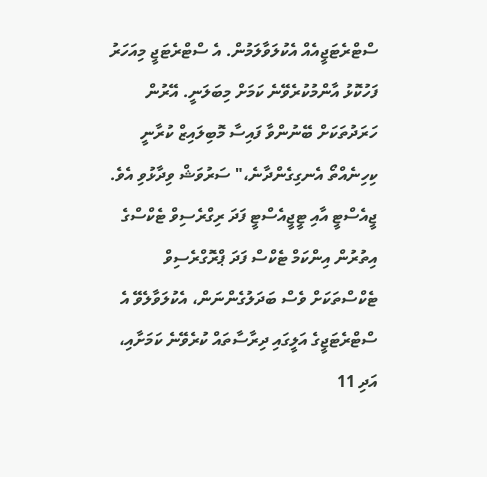ސްޓްރެޓަޖީއެއް އެކުލަވާލަމުން. އެ ސްޓްރެޓަޖީ މިއަހަރު ފަހުކޮޅު އާންމުކުރެވޭނެ ކަމަށް މިބަލަނީ. އޭރުން ހަރަދުތަކަށް ބޭނުންވާ ފައިސާ މޮބިލައިޒް ކުރާނީ ކިހިނެއްތޯ އެނގިގެންދާނެ،" ސަރުވަޝް ވިދާޅުވި އެވެ.
ޖީއެސްޓީ އާއި ޓީޖީއެސްޓީ ފަދަ ރިގްރެސިވް ޓެކްސްގެ އިތުރުން އިންކަމް ޓެކްސް ފަދަ ޕްރޮގްރެސިވް ޓެކްސްތަކަށް ވެސް ބަދަލުގެންނަން، އެކުލަވާލެވޭ އެ ސްޓްރެޓަޖީގެ އަލީގައި ދިރާސާތައް ކުރެވޭނެ ކަމަށާއި، އަދި 11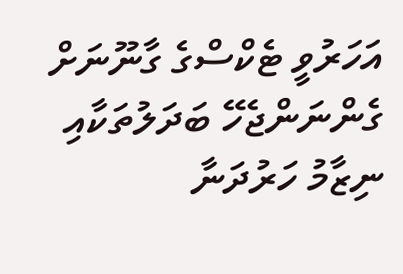އަހަރުވީ ޓެކްސްގެ ގާނޫނަށް ގެންނަންޖެހޭ ބަދަލުތަކާއި ނިޒާމު ހަރުދަނާ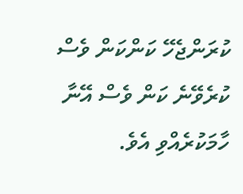ކުރަންޖެހޭ ކަންކަން ވެސް ކުރެވޭނެ ކަން ވެސް އޭނާ ހާމަކުރެއްވި އެވެ.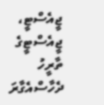ޖީއެސްޓީ، ޖީއެސްޓީގެ ތާރީހު
ދެހާސްއެގާރަ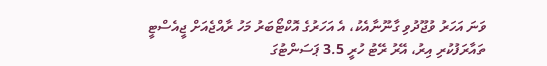ވަނަ އަހަރު ވުޖޫދުވި ގާނޫނާއެކު، އެ އަހަރުގެ އޮކްޓޯބަރު މަހު ރާއްޖެއަށް ޖީއެސްޓީ ތައާރަފުކުރި އިރު، އޭރު ރޭޓު ހުރީ 3.5 ޕަސަންޓުގަ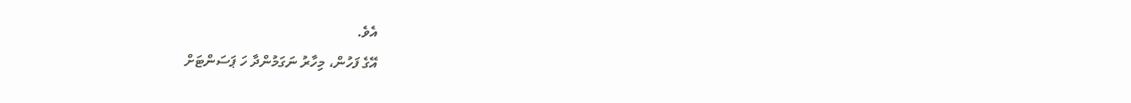އެވެ.
އޭގެ ފަހުން، މިހާރު ނަގަމުންދާ ހަ ޕަސަންޓަށް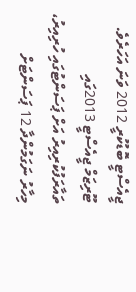ޖީއެސްޓީ ބޮޑުކުރީ 2012 ވަނަ އަހަރެވެ.
ޓޫރިޒަމް ޖީއެސްޓީ 2013ގައި ތައާރަފުކުރިއިރު އަށް ޕަސަންޓުގައި ހުރިއިރު، މިހާރު ނަގަމުންދާ 12 ޕަސަންޓަށް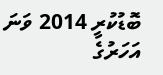ބޮޑުކުރީ 2014 ވަނަ އަހަރުގެ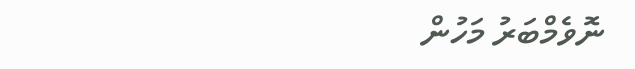ނޮވެމްބަރު މަހުން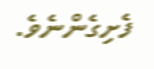ފެށިގެންނެވެ.